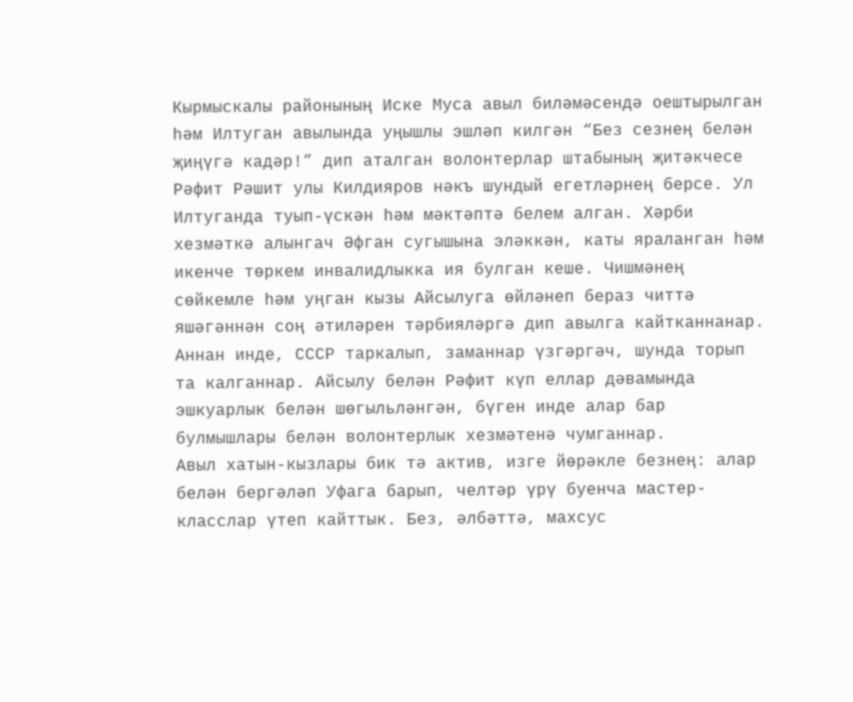Кырмыскалы районының Иске Муса авыл биләмәсендә оештырылган һәм Илтуган авылында уңышлы эшләп килгән “Без сезнең белән җиңүгә кадәр!” дип аталган волонтерлар штабының җитәкчесе Рәфит Рәшит улы Килдияров нәкъ шундый егетләрнең берсе. Ул Илтуганда туып-үскән һәм мәктәптә белем алган. Хәрби хезмәткә алынгач Әфган сугышына эләккән, каты яраланган һәм икенче төркем инвалидлыкка ия булган кеше. Чишмәнең сөйкемле һәм уңган кызы Айсылуга өйләнеп бераз читтә яшәгәннән соң әтиләрен тәрбияләргә дип авылга кайтканнанар. Аннан инде, СССР таркалып, заманнар үзгәргәч, шунда торып та калганнар. Айсылу белән Рәфит күп еллар дәвамында эшкуарлык белән шөгыльләнгән, бүген инде алар бар булмышлары белән волонтерлык хезмәтенә чумганнар.
Авыл хатын-кызлары бик тә актив, изге йөрәкле безнең: алар белән бергәләп Уфага барып, челтәр үрү буенча мастер-класслар үтеп кайттык. Без, әлбәттә, махсус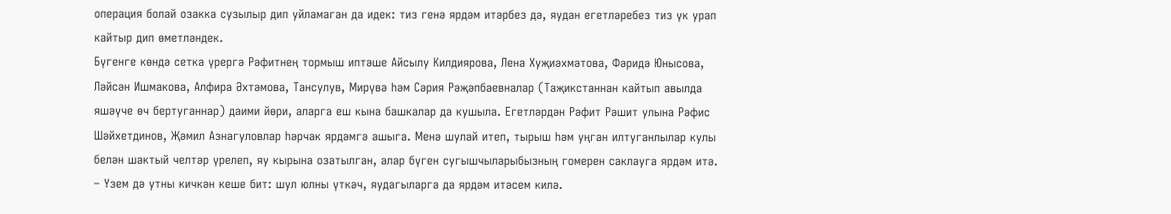операция болай озакка сузылыр дип уйламаган да идек: тиз генә ярдәм итәрбез дә, яудан егетләребез тиз үк урап кайтыр дип өметләндек.
Бүгенге көндә сетка үрергә Рәфитнең тормыш иптәше Айсылу Килдиярова, Лена Хуҗиәхмәтова, Фәридә Юнысова, Ләйсән Ишмакова, Алфира Әхтәмова, Тансулув, Мирүвә һәм Сәрия Рәҗәпбаевналар (Таҗикстаннан кайтып авылда яшәүче өч бертуганнар) даими йөри, аларга еш кына башкалар да кушыла. Егетләрдән Рәфит Рәшит улына Рәфис Шәйхетдинов, Җәмил Азнагуловлар һәрчак ярдәмгә ашыга. Менә шулай итеп, тырыш һәм уңган илтуганлылар кулы белән шактый челтәр үрелеп, яу кырына озатылган, алар бүген сугышчыларыбызның гомерен саклауга ярдәм итә.
– Үзем дә утны кичкән кеше бит: шул юлны үткәч, яудагыларга да ярдәм итәсем килә.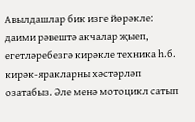Авылдашлар бик изге йөрәкле: даими рәвештә акчалар җыеп, егетләребезгә кирәкле техника һ.б. кирәк-яракларны хәстәрләп озатабыз. Әле менә мотоцикл сатып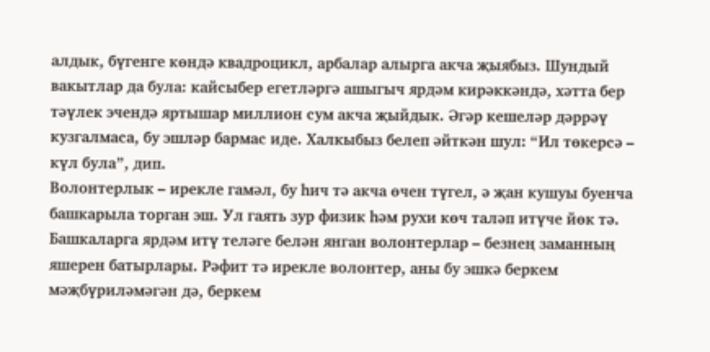алдык, бүгенге көндә квадроцикл, арбалар алырга акча җыябыз. Шундый вакытлар да була: кайсыбер егетләргә ашыгыч ярдәм кирәккәндә, хәтта бер тәүлек эчендә яртышар миллион сум акча җыйдык. Әгәр кешеләр дәррәү кузгалмаса, бу эшләр бармас иде. Халкыбыз белеп әйткән шул: “Ил төкерсә – күл була”, дип.
Волонтерлык – ирекле гамәл, бу һич тә акча өчен түгел, ә җан кушуы буенча башкарыла торган эш. Ул гаять зур физик һәм рухи көч таләп итүче йөк тә. Башкаларга ярдәм итү теләге белән янган волонтерлар – безнең заманның яшерен батырлары. Рәфит тә ирекле волонтер, аны бу эшкә беркем мәҗбүриләмәгән дә, беркем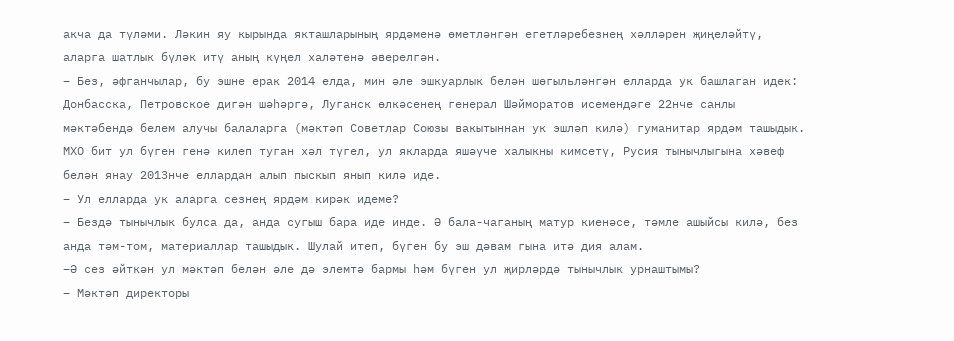акча да түләми. Ләкин яу кырында якташларының ярдәменә өметләнгән егетләребезнең хәлләрен җиңеләйтү, аларга шатлык бүләк итү аның күңел халәтенә әверелгән.
– Без, әфганчылар, бу эшне ерак 2014 елда, мин әле эшкуарлык белән шөгыльләнгән елларда ук башлаган идек: Донбасска, Петровское дигән шәһәргә, Луганск өлкәсенең генерал Шәйморатов исемендәге 22нче санлы мәктәбендә белем алучы балаларга (мәктәп Советлар Союзы вакытыннан ук эшләп килә) гуманитар ярдәм ташыдык. МХО бит ул бүген генә килеп туган хәл түгел, ул якларда яшәүче халыкны кимсетү, Русия тынычлыгына хәвеф белән янау 2013нче еллардан алып пыскып янып килә иде.
– Ул елларда ук аларга сезнең ярдәм кирәк идеме?
– Бездә тынычлык булса да, анда сугыш бара иде инде. Ә бала-чаганың матур киенәсе, тәмле ашыйсы килә, без анда тәм-том, материаллар ташыдык. Шулай итеп, бүген бу эш дәвам гына итә дия алам.
–Ә сез әйткән ул мәктәп белән әле дә элемтә бармы һәм бүген ул җирләрдә тынычлык урнаштымы?
– Мәктәп директоры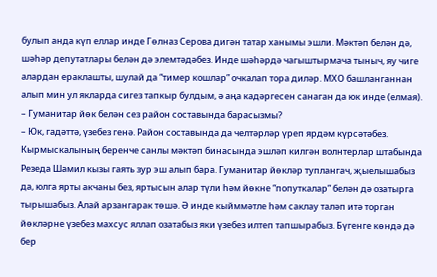булып анда күп еллар инде Гөлназ Серова дигән татар ханымы эшли. Мәктәп белән дә, шәһәр депутатлары белән дә элемтәдәбез. Инде шәһәрдә чагыштырмача тыныч, яу чиге алардан ераклашты, шулай да “тимер кошлар” очкалап тора диләр. МХО башланганнан алып мин ул якларда сигез тапкыр булдым, ә аңа кадәргесен санаган да юк инде (елмая).
– Гуманитар йөк белән сез район составында барасызмы?
– Юк, гадәттә, үзебез генә. Район составында да челтәрләр үреп ярдәм күрсәтәбез. Кырмыскалының беренче санлы мәктәп бинасында эшләп килгән волнтерлар штабында Резеда Шамил кызы гаять зур эш алып бара. Гуманитар йөкләр туплангач, җыелышабыз да, юлга ярты акчаны без, яртысын алар түли һәм йөкне “попуткалар” белән дә озатырга тырышабыз. Алай арзангарак төшә. Ә инде кыйммәтле һәм саклау таләп итә торган йөкләрне үзебез махсус яллап озатабыз яки үзебез илтеп тапшырабыз. Бүгенге көндә дә бер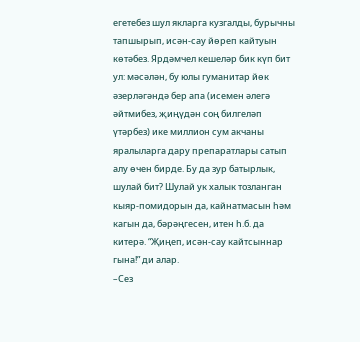егетебез шул якларга кузгалды, бурычны тапшырып, исән-сау йөреп кайтуын көтәбез. Ярдәмчел кешеләр бик күп бит ул: мәсәлән, бу юлы гуманитар йөк әзерләгәндә бер апа (исемен әлегә әйтмибез, җиңүдән соң билгеләп үтәрбез) ике миллион сум акчаны яралыларга дару препаратлары сатып алу өчен бирде. Бу да зур батырлык, шулай бит? Шулай ук халык тозланган кыяр-помидорын да, кайнатмасын һәм кагын да, бәрәңгесен, итен һ.б. да китерә. “Җиңеп, исән-сау кайтсыннар гына!” ди алар.
–Сез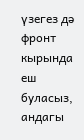үзегез дә фронт кырында еш буласыз, андагы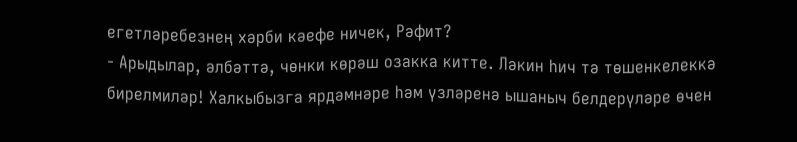егетләребезнең хәрби кәефе ничек, Рәфит?
- Арыдылар, әлбәттә, чөнки көрәш озакка китте. Ләкин һич тә төшенкелеккә бирелмиләр! Халкыбызга ярдәмнәре һәм үзләренә ышаныч белдерүләре өчен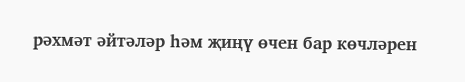рәхмәт әйтәләр һәм җиңү өчен бар көчләрен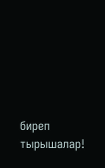биреп тырышалар!